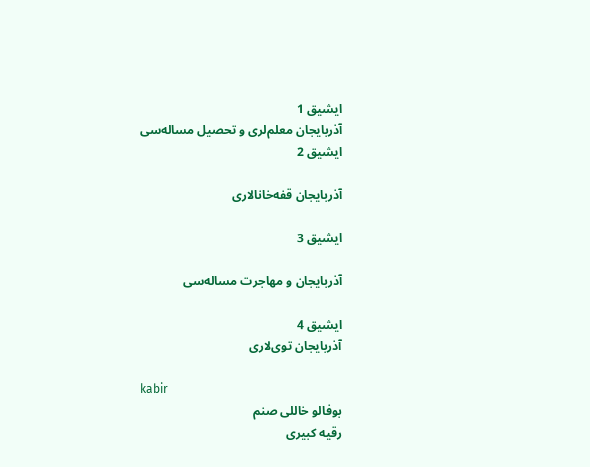ایشیق 1
آذربایجان معلم‌لری و تحصیل مساله‌سی
ایشیق 2

آذربایجان قفه‌خانالاری

ایشیق 3

آذربایجان و مهاجرت مساله‌سی

ایشیق 4
آذربایجان توی‌لاری

kabir
بوفالو خاللی صنم
رقیه کبیری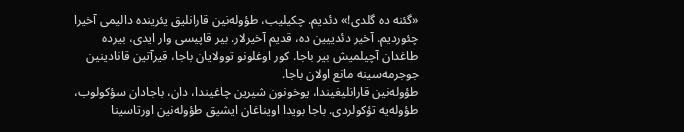«گئنه ده گلدی!» دئدیم. چکیلیب، طؤوله‌نین قارانلیق یئرینده دالیمی آخیرا چئوردیم. آخیر دئدییین ده، قدیم آخیرلار. بیر قاپیسی وار ایدی، بیرده طاغدان آچیلمیش بیر باجا. کور اوغلونو توولایان باجا، قیرآتین قانادینین جوجرمه‌سینه مانع اولان باجا.
طؤوله‌نین قارانلیغیندا، یوخونون شیرین چاغیندا، دان، باجادان سؤکولوب، طؤوله‌یه تؤکولردی. باجا بویدا اویناغان ایشیق طؤوله‌نین اورتاسینا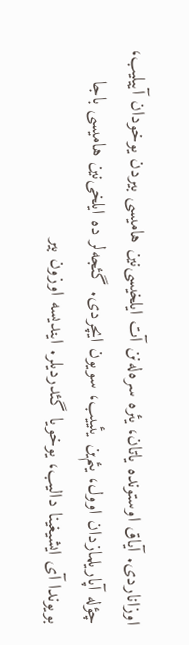اوزاناردی. آیاق اوستونده یاتان، یئره سره‌له‌نن آت ایلخیسی‌نین هامیسی بیردن یوخودان آییلیب، چؤله آپاریلمازدان اوول، یئم‌ین یئییب، سویون ایچردی. گئجه‌لر ده ایلخی‌نین هامیسی باجا بویوندا آی ایشیغینا دالیب، یوخویا گئدردیلر. ایندیسه اوزون بیر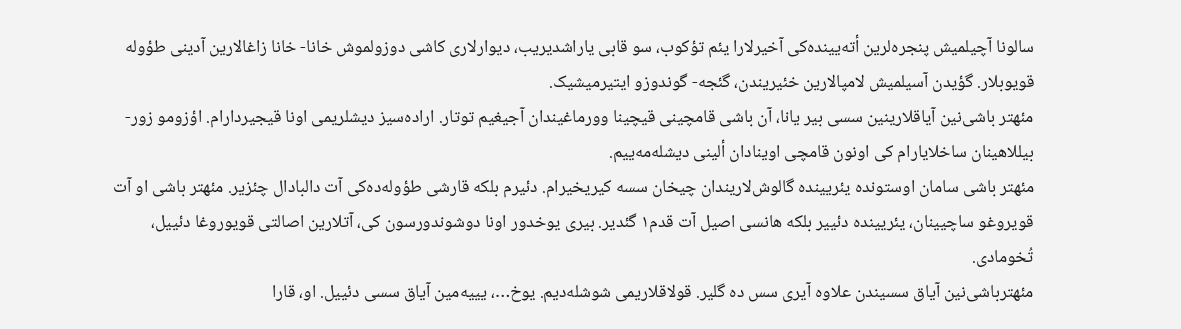سالونا آچیلمیش پنجره‌لرین أته‌یینده‌کی آخیرلارا یئم تؤکوب، سو قابی یاراشدیریب، دیوارلاری کاشی دوزولموش خانا- خانا زاغالارین آدینی طؤوله قویوبلار. گؤیدن آسیلمیش لامپالارین خئیریندن، گئجه- گوندوزو ایتیرمیشیک.
مئهتر باشی‌نین آیاقلارینین سسی بیر یانا، آن باشی قامچینی قیچینا وورماغیندان آجیغیم توتار. اراده‌سیز دیشلریمی اونا قیجیردارام. اؤزومو زور- بیللاهینان ساخلایارام کی اونون قامچی اوینادان ألینی دیشله‌مه‌ییم.
مئهتر باشی سامان اوستونده یئریینده گالوش‌لاریندان چیخان سسه کیریخیرام. دئیرم بلکه قارشی طؤوله‌ده‌کی آت دالبادال چئزیر. مئهتر باشی او آت قویروغو ساچیینان، یئریینده دئییر بلکه هانسی اصیل آت قدم۱ گئدیر. بیری یوخدور اونا دوشوندورسون کی، آتلارین اصالتی قویوروغا دئییل، تُخومادی.
مئهترباشی‌نین آیاق سسیندن علاوه آیری سس ده گلیر. قولاقلاریمی شوشله‌دیم. یوخ…، یییه‌مین آیاق سسی دئییل. او، قارا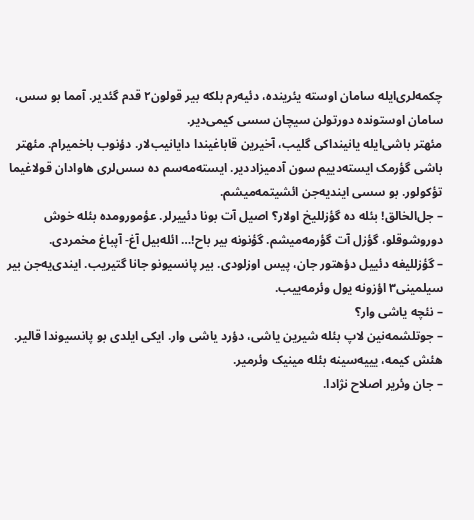چکمه‌لری‌ایله سامان اوسته یئرینده، دئیه‌رم بلکه بیر قولون۲ قدم گئدیر. آمما بو سس، سامان اوستونده دورتولن سیچان سسی کیمی‌دیر.
مئهتر باشی‌ایله یانینداکی گلیب، آخیرین قاباغیندا دایانیب‌لار. دؤنوب باخمیرام. مئهتر باشی گؤرمک ایسته‌دییم سون آدمیزاددیر. ایسته‌مه‌سم ده سس‌لری هاوادان قولاغیما تؤکولور. بو سسی ایندیه‌جن ائشیتمه‌میشم.
– جل‌الخالق! بئله ده گؤزللیخ اولار؟ اصیل آت بونا دئییرلر. عؤمورومده بئله خوش دوروشوقلو، گؤزل آت گؤرمه‌میشم. گؤنونه بیر باح!… ائله‌بیل آغ- آپباغ مخمردی.
– گؤزللیغه دئییل دؤهتور جان، پیس اوزلودی. بیر پانسیونو جانا گتیریب. ایندی‌یه‌جن بیر سیلمینی۳ اؤزونه یول وئرمه‌ییب.
– نئچه یاشی وار؟
– جوتلشمه‌‌نین لاپ بئله شیرین یاشی، دؤرد یاشی وار. ایکی ایلدی بو پانسیوندا قالیر. هئش کیمه، یییه‌سینه بئله مینیک وئرمیر.
– جان وئریر اصلاح نژادا.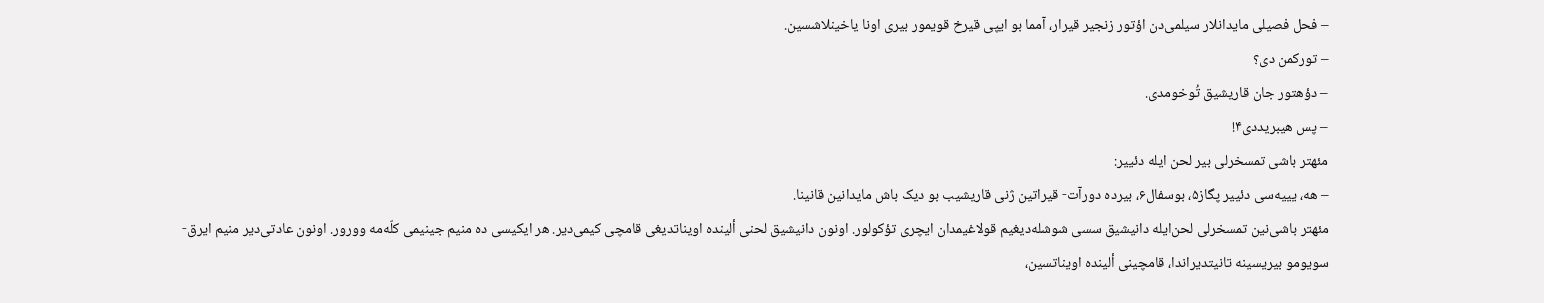– فحل فصیلی مایدانلار سیلمی‌دن اؤتور زنجیر قیرار، آمما بو ایپی قیرخ قویمور بیری اونا یاخینلاشسین.
– تورکمن دی؟
– دؤهتور جان قاریشیق تُوخومدی.
– پس هیبریددی۴!
مئهتر باشی تمسخرلی بیر لحن‌ ایله دئییر:
– هه، یییه‌سی دئییر پگاز۵، بوسفال۶، بیرده دورآت- قیراتین ژنی قاریشیب بو دیک باش مایدانین قانینا.
مئهتر باشی‌نین تمسخرلی لحن‌‌ایله دانیشیق سسی شوشله‌دیغیم قولاغیمدان ایچری تؤکولور. اونون دانیشیق لحنی ألینده اویناتدیغی قامچی کیمی‌دیر. هر ایکیسی ده منیم جینیمی کلّه‌مه وورور. اونون عادتی‌دیر منیم ایرق- سویومو بیریسینه تانیتدیراندا، قامچینی ألینده اویناتسین،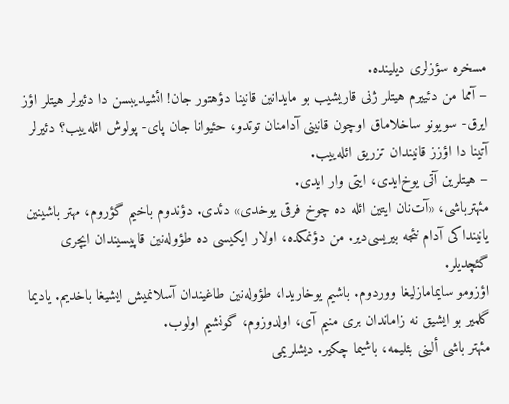مسخره سؤزلری دیلینده.
– آمما من دئییرم هیتلر ژنی قاریشیب بو مایدانین قانینا دؤهتور جان! ائشیدیبسن دا دئیرلر هیتلر اؤز ایرق- سویونو ساخلاماق اوچون قانینی آدامنان توتدو، حئیوانا جان پای- پولوش ائله‌ییب؟ دئیرلر آتینا دا اؤزز قانیندان تزریق ائله‌ییب.
– هیتلرین آتی یوخ‌ایدی، ایتی وار ایدی.
مئهتر‌باشی، «آت‌نان ایتین ائله ده چوخ فرقی یوخدی» دئدی. دؤندوم باخیم گؤروم، مهتر باشینین یانینداکی آدام نئجه بیریسی‌دیر. من دؤنمکده، اولار ایکیسی ده طؤوله‌نین قاپیسیندان ایچری گئچدیلر.
اؤزومو سایمامازلیغا ووردوم. باشیم یوخاریدا، طؤوله‌نین طاغیندان آسلانمیش ایشیغا باخدیم. یادیما گلمیر بو ایشیق نه زاماندان بری منیم آی، اولدوزوم، گونشیم اولوب.
مئهتر باشی ألینی بئلیمه، باشیما چکیر. دیشلریمی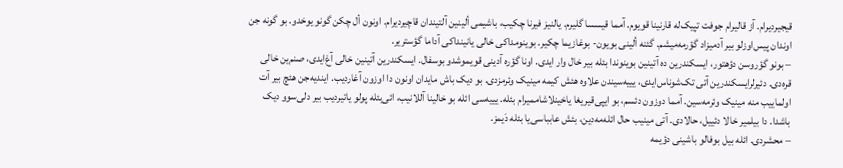قیجیردیرام. آز قالیرام جوفت تپیک‌له قارنینا قویوم. آمما قیسسا گلیرم. یالنیز فیرنا چکیب، باشیمی ألینین آلتیندان قاچیردیرام. اونون أل چکن گونو یوخدو. بو گونه جن اوندان پیس‌اوزلو بیر آدمیزاد گؤرمه‌میشم. گئنه ألینی بویون- بوغازیما چکیر. بوینومداکی خالی یانینداکی آداما گؤستریر.
– بونو گؤروسن دؤهتور، ایسکندرین ده آتینین بوینوندا بئله بیر خال وار ایدی. اونا گؤره آدینی قویموشدو بوسفال. ایسکندرین آتینین خالی آغ‌ایدی، صنم‌ین خالی قره‌دی. دئیرلرایسکندرین آتی تک‌شوناس‌ایدی، یییه‌سیندن علاوه هئش کیمه مینیک وئرمزدی. بو دیک باش مایدان اونون دا اوزون آغاردیب. ایندیه‌جن هئچ بیر آت اولماییب منه مینیک وئرمه‌سین. آمما دوزون دئسم، بو ایپی‌قیریغا یاخینلاشاممیرام بئله. یییه‌سی ائله بو خالینا آللانیب، ائی‌بئله پولو یاتیردیب بیر دلی‌سوو دیک باشدا. دا بیلمیر خالا دئییل، حالادی. آتی مینیب حال ائله‌مه‌دین، بئش عابباسی‌یا بئله دَیمز.
– محشردی. ائله بیل بوفالو باشینی دؤیمه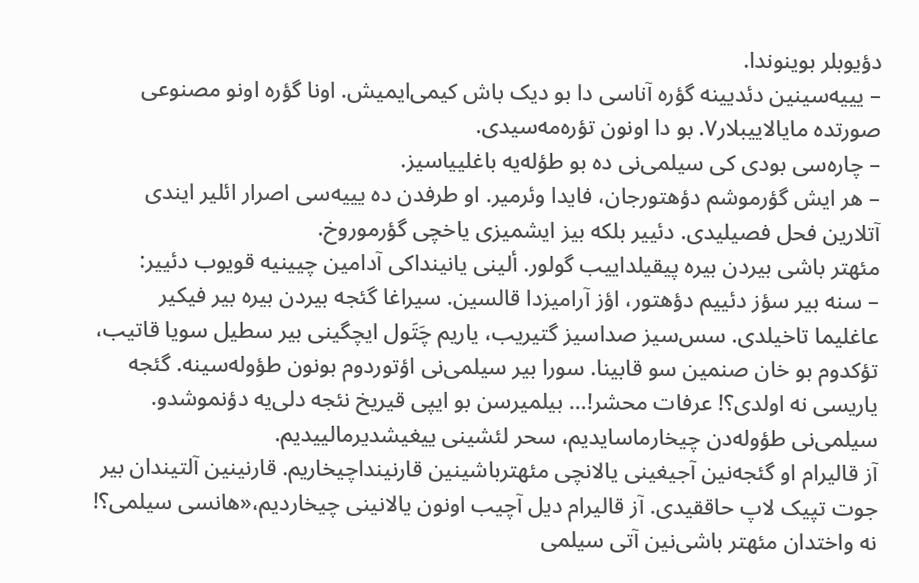دؤیوبلر بوینوندا.
– یییه‌سینین دئدیینه گؤره آناسی دا بو دیک باش کیمی‌ایمیش. اونا گؤره اونو مصنوعی صورتده مایالاییبلار۷. بو دا اونون تؤره‌مه‌سیدی.
– چاره‌سی بودی کی سیلمی‌نی ده بو طؤله‌یه باغلییاسیز.
– هر ایش گؤرموشم دؤهتورجان، فایدا وئرمیر. او طرفدن ده یییه‌سی اصرار ائلیر ایندی آتلارین فحل فصیلیدی. دئییر بلکه بیز ایشمیزی یاخچی گؤرموروخ.
مئهتر باشی بیردن بیره پیقیلداییب گولور. ألینی یانینداکی آدامین چیینیه قویوب دئییر:
– سنه بیر سؤز دئییم دؤهتور، اؤز آرامیزدا قالسین. سیراغا گئجه بیردن بیره بیر فیکیر عاغلیما تاخیلدی. سس‌سیز صداسیز گتیریب، یاریم چَتَول ایچگینی بیر سطیل سویا قاتیب، تؤکدوم بو خان صنمین سو قابینا. سورا بیر سیلمی‌نی اؤتوردوم بونون طؤوله‌سینه. گئجه یاریسی نه اولدی؟! عرفات محشر!… بیلمیرسن بو ایپی قیریخ نئجه دلی‌یه دؤنموشدو. سیلمی‌نی طؤوله‌دن چیخارماسایدیم، سحر لئشینی ییغیشدیرمالییدیم.
آز قالیرام او گئجه‌نین آجیغینی یالانچی مئهترباشینین قارنینداچیخاریم. قارنینین آلتیندان بیر جوت تپیک لاپ حاققیدی. آز قالیرام دیل آچیب اونون یالانینی چیخاردیم،«هانسی سیلمی؟! نه واختدان مئهتر باشی‌نین آتی سیلمی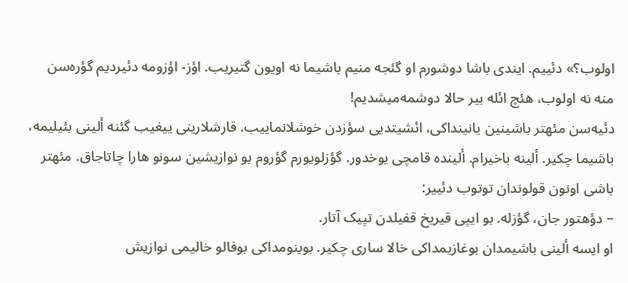اولوب؟» دئییم. ایندی باشا دوشورم او گئجه منیم باشیما نه اویون گتیریب. اؤز- اؤزومه دئیردیم گؤره‌سن منه نه اولوب، هئچ ائله بیر حالا دوشمه‌میشدیم!
دئیه‌سن مئهتر باشینین یانینداکی، ائشیتدیی سؤزدن خوشلانماییب. قارشلارینی ییغیب گئنه ألینی بئیلیمه، باشیما چکیر. ألینه باخیرام. ألینده قامچی یوخدور. گؤزلویورم گؤروم بو نوازیشین سونو هارا چاتاجاق. مئهتر باشی اونون قولوندان توتوب دئییر:
– دؤهتور جان، گؤزله. بو ایپی قیریخ قفیلدن تپیک آتار.
او ایسه ألینی باشیمدان بوغازیمداکی خالا ساری چکیر. بوینومداکی بوفالو خالیمی نوازیش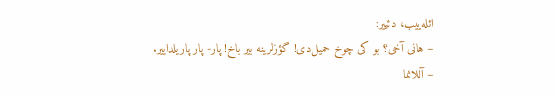ائله‌ییب، دئییر:
– هانی آخی؟ بو کی چوخ حمیل‌دی! گؤزلرینه بیر باخ! پار- پار پاریلداییر.
– آللانما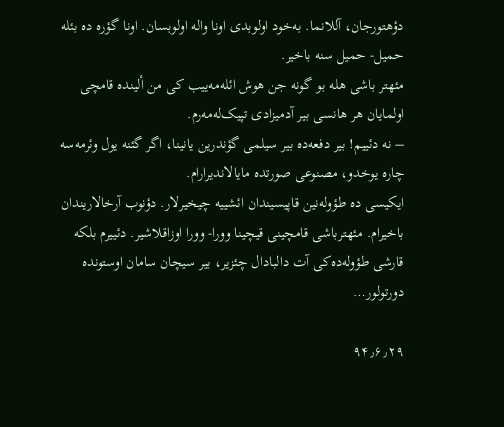دؤهتورجان، آللانما. به‌خود اولوبدی اونا واله اولوبسان. اونا گؤره ده بئله حمیل- حمیل سنه باخیر.
مئهتر باشی هله بو گونه جن هوش ائله‌مه‌ییب کی من ألینده قامچی اولمایان هر هانسی بیر آدمیزادی تپیک‌له‌مه‌رم.
– نه دئییم! بیر دفعه‌ده بیر سیلمی گؤندرین یانینا، اگر گئنه یول وئرمه‌سه چاره‌ یوخدو، مصنوعی صورتده مایالاندیرارام.
ایکیسی ده طؤوله‌نین قاپیسیندان ائشییه چیخیرلار. دؤنوب آرخالاریندان باخیرام. مئهتر‌باشی قامچینی قیچینا وورا- وورا اوزاقلاشیر. دئییرم بلکه قارشی طؤوله‌ده‌کی آت دالبادال چئزیر، بیر سیچان سامان اوستونده دورتولور…

۹۴٫۶٫۲۹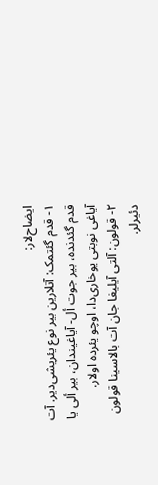ایضاح‌لار:
۱- قدم گئتمک: آتلارین بیر نوع یئریشی‌دیر. آت قدم گئدنده، بیر جوت أل- آیاغیندان، بیر ألی یا آیاغی نوبتی یوخاری‌دا، اوچو یئرده اولار.
۲- قولون: آلتی آیلیغا جان آت بالاسینا قولون دئیرلر.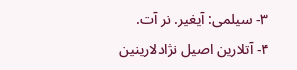۳- سیلمی: آیغیر. نر آت.
۴- آتلارین اصیل نژادلارینین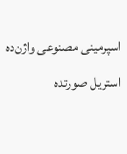اسپرمینی مصنوعی واژن‌ده استریل صورتده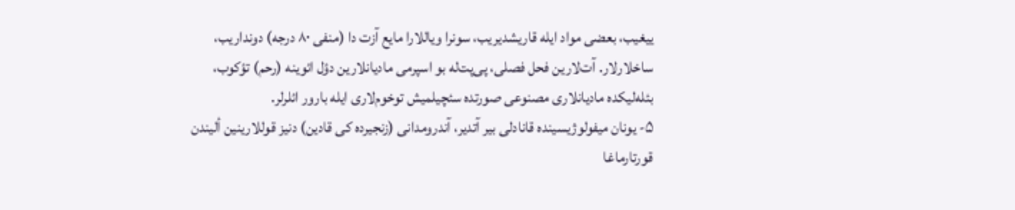ییغیب، بعضی مواد ایله قاریشدیریب، سونرا ویاللارا مایع آزت دا (منفی ۸۰ درجه) دونداریب، ساخلارلار. آت‌لارین فحل فصلی، پی‌پت‌له بو اسپرمی مادیانلارین دؤل ائوینه (رحم) تؤکوب، بئله‌لیکده مادیانلاری مصنوعی صورتده سئچیلمیش توخوم‌لاری ایله بارور ائلرلر.
۵- یونان میفولوژیسینده قانادلی بیر آتدیر، آندرومدانی (زنجیرده کی قادین) دنیز قوللارینین ألیندن قورتارماغا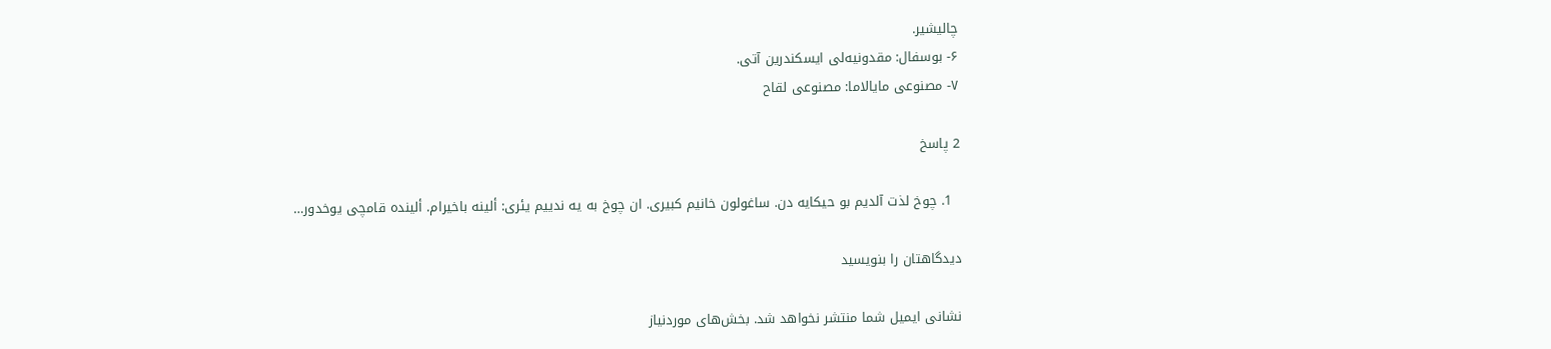چالیشیر.
۶- بوسفال: مقدونیه‌لی ایسکندرین آتی.
۷- مصنوعی مایالاما: مصنوعی لقاح

2 پاسخ

  1. چوخ لذت آلدیم بو حیکایه دن. ساغولون خانیم کبیری. ان چوخ به یه ندییم یئری: ألینه باخیرام. ألینده قامچی یوخدور…

دیدگاهتان را بنویسید

نشانی ایمیل شما منتشر نخواهد شد. بخش‌های موردنیاز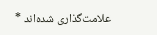علامت‌گذاری شده‌اند *